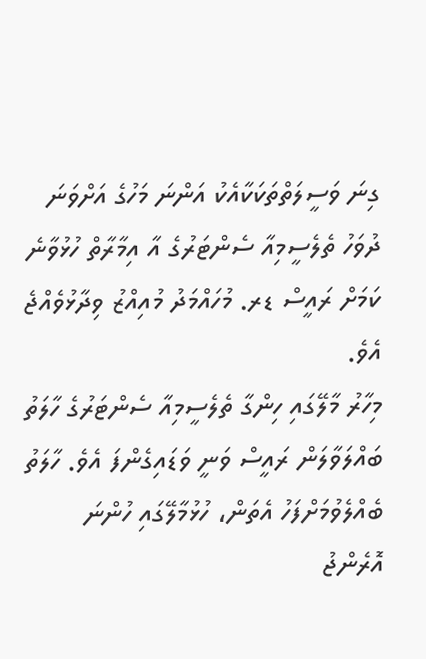ގިނަ ވަސީލަތްތަކަކާއެކު އަންނަ މަހުގެ އަށްވަނަ ދުވަހު ތެލެސީމިއާ ސެންޓަރުގެ އާ އިމާރާތް ހުޅުވާނެ ކަމަށް ރައީސް ޑރ. މުހައްމަދު މުއިއްޒު ވިދާޅުވެއްޖެ އެވެ.
މިހާރު މާލޭގައި ހިންގާ ތެލެސީމިއާ ސެންޓަރުގެ ހާލަތު ބައްލަވާލަން ރައީސް ވަނީ ވަޑައިގެންފަ އެވެ. ހާލަތު ބެއްލެވުމަށްފަހު އެތަން، ހުޅުމާލޭގައި ހުންނަ އޮރެންޖު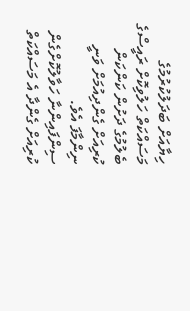ހިޔާއަށް ބަދަލުކުރުމުގެ މަސައްކަތް ހަލުވިކޮށް ރައީސްގެ ބެލުމުގެ ދަށުން ކަންކަން ކުރިއަށް ގެންދިއުމަށް ވަނީ ނިންމާފަ އެވެ.
ސިންފައިންނާ ހަވާލުކޮށްގެން ކުރިއަށް ގެންދާ އެ މަސައްކަތް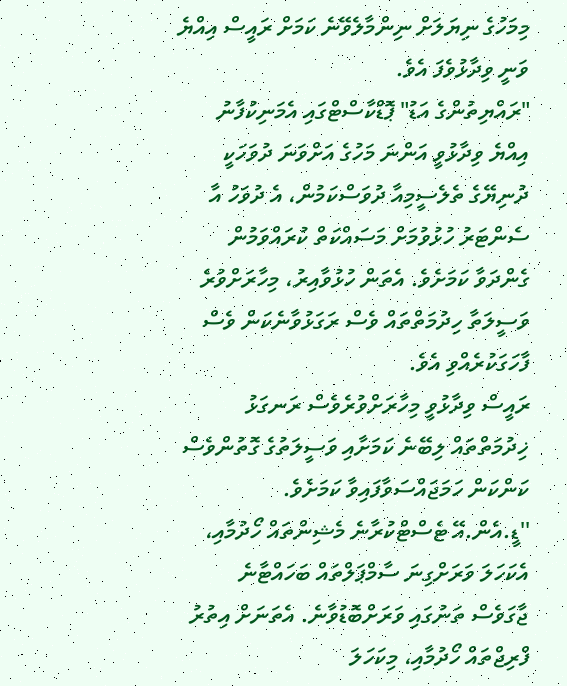މިމަހުގެ ނިޔަލަށް ނިންމާލެވޭނެ ކަމަށް ރައީސް އިއްޔެ ވަނީ ވިދާޅުވެފަ އެވެ.
"ރައްޔިތުންގެ އަޑު" ޕޮޑްކާސްޓްގައި އެމަނިކުފާނު އިއްޔެ ވިދާޅުވީ އަންނަ މަހުގެ އަށްވަނަ ދުވަހަކީ ދުނިޔޭގެ ތެލެސީމިއާ ދުވަސްކަމުން، އެ ދުވަހު އާ ސެންޓަރު ހުޅުވުމަށް މަސައްކަތް ކުރައްވަމުން ގެންދަވާ ކަމަށެވެ. އެތަން ހުޅުވާއިރު، މިހާރަށްވުރެ ވަސީލަތާ ހިދުމަތްތައް ވެސް ރަގަޅުވާނެކަން ވެސް ފާހަގަކުރެއްވި އެވެ.
ރައީސް ވިދާޅުވީ މިހާރަށްވުރެވެސް ރަނގަޅު ޚިދުމަތްތައް ލިބޭނެ ކަމަށާއި ވަސީލަތުގެ ގޮތުންވެސް ކަންކަން ހަމަޖައްސަވާފައިވާ ކަމަށެވެ.
''ޑީ.އެން.އޭ ޓެސްޓްކުރާނެ މެޝިންތައް ހޯދުމާއި، އެކަހަލަ ވަރަށްގިނަ ސާމްޕަލްތައް ބަހައްޓާނެ ޖާގަވެސް ތަނުގައި ވަރަށްބޮޑުވާނެ. އެތަނަށް އިތުރު ފްރިޖްތައް ހޯދުމާއި، މިކަހަލަ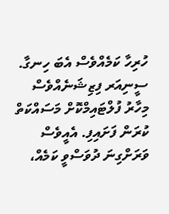ހުރިހާ ކަމެއްވެސް އެބަ ހިނގާ. ސީނިއަރ ފިޒިޝަނެއްވެސް މިހާރު ފުލްޓައިމްކޮށް މަސައްކަތް ކުރަން ފަށައިފި. އެއީވެސް ވަރަށްގިނަ ދުވަސްވީ ކަމެއް،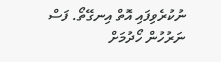ނުކުރެވިފައި އޮތް އިނގޭތޯ. ފަސް ނަރުހުން ހޯދުމަށް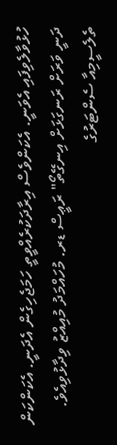ހުޅުވާލެވިފައި އެވަނީ. އެކަންވެސް އިރާދަކުރެއްވީތީ ހަމަޖެހިގެން އެދަނީ. އެކަންކަން ދަނީ ވަރަށް ރަނގަޅަށް އިނގޭތޯ" ރަޢީސް ޑރ. މުހައްމަދު މުއިއްޒު ވިދާޅުވިއެވެ.
ތެލެސީމިއާ ސެންޓަރުގެ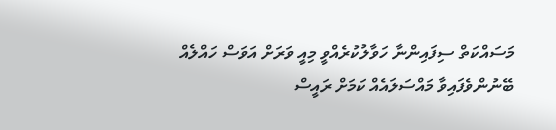މަސައްކަތް ސިފައިންނާ ހަވާލުކުރެއްވީ މިއީ ވަރަށް އަވަސް ހައްލެއް ބޭނުންވެފައިވާ މައްސަލައެއް ކަމަށް ރައީސް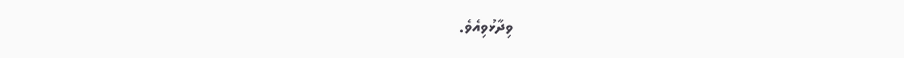ވިދާޅުވިއެވެ.